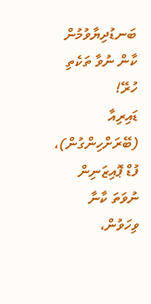ބަނޑުދިޔާވުމުން ކާން ނުވާ ތަކެތި ހުރޭ!
ޑައިރިއާ (ބޭރަށްހިންގުން)، ފުޑް ޕޮއިޒަނިން ނުވަތަ ކާނާ ވިހަވުން،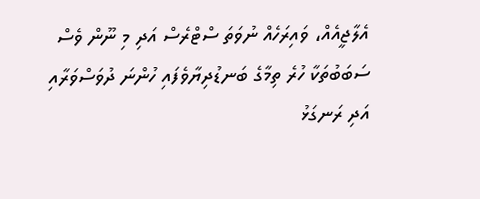އެލާޖީއެއް، ވައިރަހެއް ނުވަތަ ސްޓްރެސް އަދި މި ނޫން ވެސް ސަބަބުތަކާ ހުރެ ތިމާގެ ބަނޑުދިޔާވެފައި ހުންނަ ދުވަސްވަރާއި އަދި ރަނގަޅު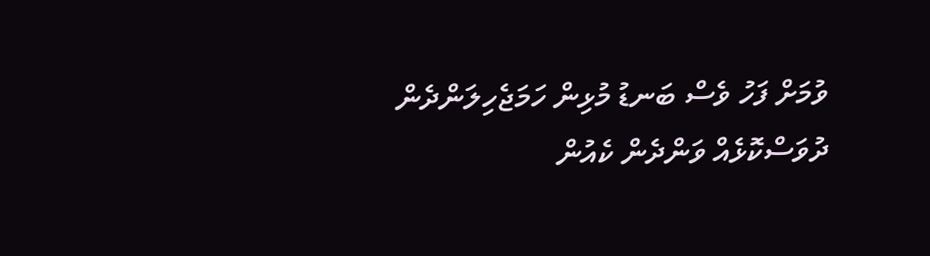ވުމަށް ފަހު ވެސް ބަނޑު މުޅިން ހަމަޖެހިލަންދެން ދުވަސްކޮޅެއް ވަންދެން ކެއުން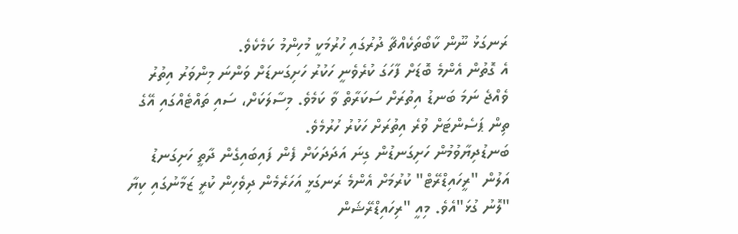ރަނގަޅު ނޫން ކާބޯތަކެއްޗާ ދުރުގައި ހުރުމަކީ މުހިންމު ކަމެކެވެ.
އެ ގޮތުން އެންމެ ބޮޑަށް ފާހަގަ ކުރެވެނީ ހަކުރު ހަށިގަނޑަށް ވަންނަ މިންވަރު އިތުރު ވެއްޖެ ނަމަ ބަނޑު އިތުރަށް ސަކަރާތް ވާ ކަމެވެ. މިސާލަކަށް، ސައި ތައްޓެއްގައި އޭގެ ތިން ޕަސެންޓަށް ވުރެ އިތުރަށް ހަކުރު ހުރުމެވެ.
ބަނޑުދިޔާވުމުން ހަށިގަނޑުން ގިނަ އަދަދަކަށް ފެން ފައިބައިގެން ދާތީ ހަށިގަނޑު އަލުން "ރީހައިޑްރޭޓް" ކުރުމަށް އެންމެ ރަނގަޅީ އަހަރެމެން ދިވެހިން ކުރީ ޒަމާނުގައި ކިޔާ "ލޮނު ގުޅަ"އެވެ. މިއީ "ރިހައިޑްރޭޝަން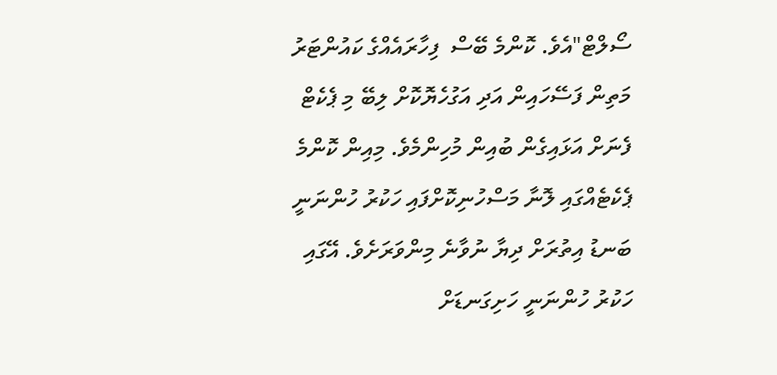ސޯލްޓް"އެވެ. ކޮންމެ ބޭސް  ފިހާރައެއްގެ ކައުންޓަރު މަތިން ފަސޭހައިން އަދި އަގުހެޔޮކޮށް ލިބޭ މި ޕެކެޓް ފެނަށް އަޅައިގެން ބުއިން މުހިންމެވެ. މިއިން ކޮންމެ ޕެކެޓެއްގައި ލޮނާ މަސްހުނިކޮށްފައި ހަކުރު ހުންނަނީ ބަނޑު އިތުރަށް ދިޔާ ނުވާނެ މިންވަރަށެވެ. އޭގައި ހަކުރު ހުންނަނީ ހަށިގަނޑަށް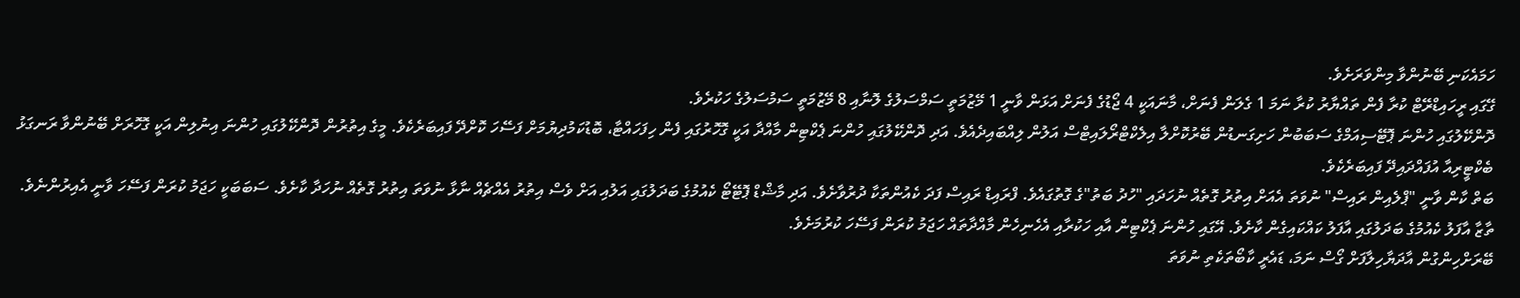ހަމައެކަނި ބޭނުންވާ މިންވަރަށެވެ.
ގޭގައި ރީހައިޑްރޭޓް ކުރާ ފެން ތައްޔާރު ކުރާ ނަމަ 1 ގެލަން ފެނަށް، މާނައަކީ 4 ޖޯޑުގެ ފެނަށް އަޅަން ވާނީ 1 މޭޒުމަތީ ސަމްސަލުގެ ލޮނާއި 8 މޭޒުމަތީ ސަމުސަލުގެ ހަކުރެވެ.
ދޮންކޭލުގައި ހުންނަ ޕޮޓޭސިއަމްގެ ސަބަބުން ހަށިގަނޑުން ބޭރުކޮށްލާ އިލެކްޓްރޯލައިޓްސް އަލުން ލިއްބައިދެއެވެ. އަދި ދޮންކޭލުގައި ހުންނަ ޕެކްޓިން މާއްދާ އަކީ ގޮހޮރުގައި ފެން ހިފަހައްޓާ، ބޮޑުކަމުދިޔުމަށް ފަސޭހަ ކޮށްދޭ ފައިބަރެކެވެ. މީގެ އިތުރުން ދޮންކޭލުގައި ހުންނަ އިނުލިން އަކީ ގޮހޮރަށް ބޭނުންވާ ރަނގަޅު ބެކްޓީރިއާ އުފައްދައިދޭ ފައިބަރެކެވެ.
ބަތް ކާން ވާނީ "ޕްލެއިން ރައިސް" ނުވަތަ އެއަށް އިތުރު ގޮތެއް ނުހަދައި "ހުދު ބަތު"ގެ ގޮތުގައެވެ. ފްރައިޑް ރައިސް ފަދަ ކެއުންތަކާ ދުރުވާށެވެ. އަދި މާޝްޑް ޕޮޓޭޓޯ ކެއުމުގެ ބަދަލުގައި އަލުއި އަށް ވެސް އިތުރު އެއްޗެއް ނާޅާ ނުވަތަ އިތުރު ގޮތެއް ނުހަދާ ކާށެވެ. ސަބަބަކީ ހަޖަމު ކުރަން ފަސޭހަ ވާނީ އެއިރުންނެވެ.
ތާޒާ އާފަލު ކެއުމުގެ ބަދަލުގައި އާފަލު ކައްކައިގެން ކާށެވެ. އޭގައި ހުންނަ ޕެކްޓިން އާއި ހަކުރާއި އެހެނިހެން މާއްދާތައް ހަޖަމު ކުރަން ފަސޭހަ ކުރުމަށެވެ.
ބޭރަށްހިންގުން އާދަޔާހިލާފަށް ގޯސް ނަމަ، ޑައެރީ ކާބޯތަކެތި ނުވަތަ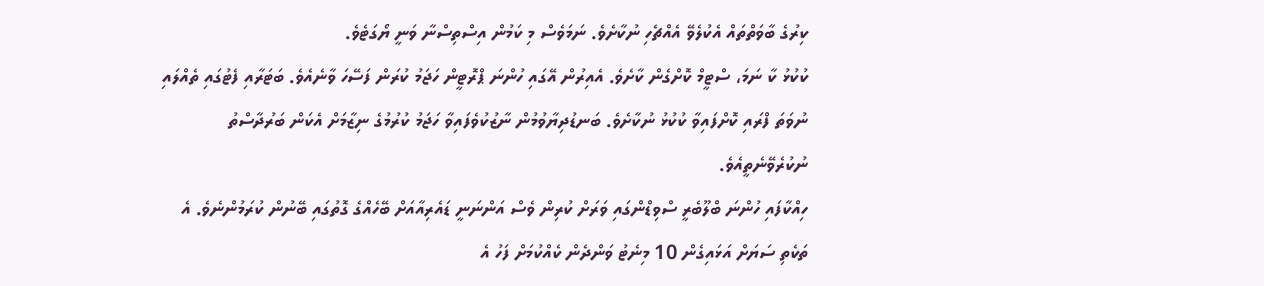ކިރުގެ ބާވަތްތައް އެކުލެވޭ އެއްޗެހި ނުކާށެވެ. ނަމަވެސް މި ކަމުން އިސްތިސްނާ ވަނީ ޔޯގަޓެވެ.
ކުކުޅު ކާ ނަމަ، ސްޓީމް ކޮށްގެން ކާށެވެ. އެއިރުން އޭގައި ހުންނަ ޕްރޮޓީން ހަޖަމު ކުރަން ފަސޭހަ ވާނެއެވެ. ބަޓަރާއި ފެޓުގައި ތެއްލައި ނުވަތަ ފްރައި ކޮށްފައިވާ ކުކުޅު ނުކާށެވެ. ބަނޑުދިޔާވުމުން ނާޒުކުވެފައިވާ ހަޖަމު ކުރުމުގެ ނިޒާމަށް އެކަން ބަރުދާސްތު ނުކުރެވޭނެތީއެވެ.
ހިއްކާފައި ހުންނަ ބްލޫބެރީ ސްވިޑްންގައި ވަރަށް ކުރިން ވެސް އަންނަނީ ޑައެރިއާއަށް ބޭހެއްގެ ގޮތުގައި ބޭނުން ކުރަމުންނެވެ. އެ ތަކެތި ސަޔަށް އަޅައިގެން 10 މިނެޓު ވަންދެން ކެއްކުމަށް ފަހު އެ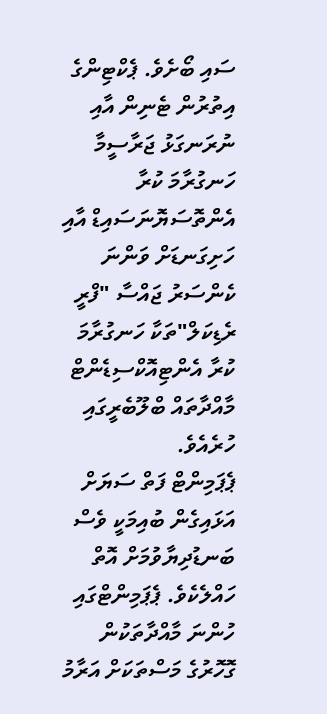ސައި ބޯށެވެ. ޕެކްޓިންގެ އިތުރުން ޓެނިން އާއި ނުރަނގަޅު ޖަރާސީމާ ހަނގުރާމަ ކުރާ އެންތޮސަޔޮނަސައިޑް އާއި ހަށިގަނޑަށް ވަންނަ ކެންސަރު ޖައްސާ "ފްރީ ރެޑިކަލް"ތަކާ ހަނގުރާމަ ކުރާ އެންޓިއޮކްސިޑެންޓް މާއްދާތައް ބްލޫބެރީގައި ހުރެއެވެ.
ޕެޕަމިންޓް ފަތް ސަޔަށް އަޅައިގެން ބުއިމަކީ ވެސް ބަނޑުދިޔާވުމަށް އޮތް ހައްލެކެވެ. ޕެޕަމިންޓްގައި ހުންނަ މާއްދާތަކުން ގޮހޮރުގެ މަސްތަކަށް އަރާމު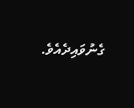ގެނުވައިދެއެވެ.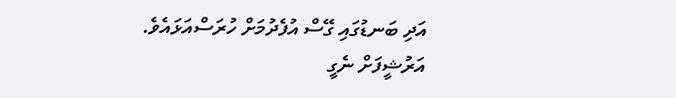އަދި ބަނޑުގައި ގޭސް އުފެދުމަށް ހުރަސްއަޅައެވެ.
އަރުޝީފަށް ނެގީ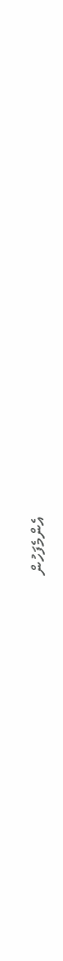އެންމެފަހުން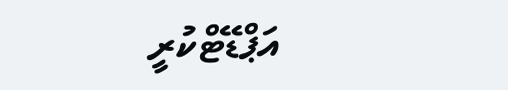އަޕްޑޭޓްކުރީ